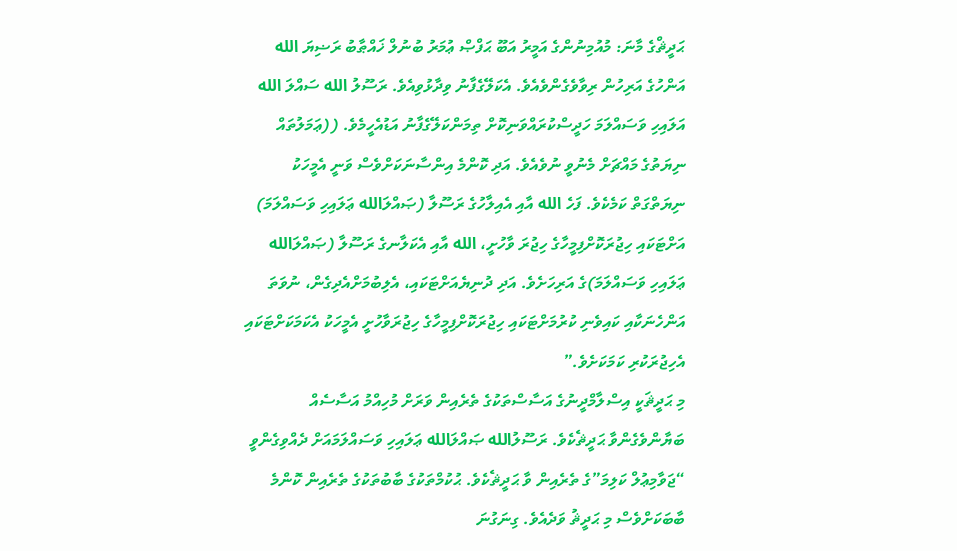ޙަދީޘްގެ މާނަ: މުއުމިނުންގެ އަމީރު އަބޫ ޙަފްޞް ޢުމަރު ބުނުލް ޚައްޠާބު ރަޟިޔަ الله އަންހުގެ އަރިހުން ރިވާވެގެންވެއެވެ. އެކަލޭގެފާނު ވިދާޅުވިއެވެ. ރަސޫލު الله ސައްލަ الله އަލައިހި ވަސައްލަމަ ހަދީސްކުރައްވަނިކޮށް ތިމަންކަލޭގެފާނު އަޑުއެހީމެވެ. ((ޢަމަލުތައް ނިޔަތުގެ މައްޗަށް މެނުވީ ނުވެއެވެ. އަދި ކޮންމެ އިންސާނަކަށްވެސް ވަނީ އެމީހަކު ނިޔަތްގަތް ކަމެކެވެ. ފަހެ الله އާއި އެއިލާހުގެ ރަސޫލާ (ޞައްލަالله ޢަލައިހި ވަސައްލަމަ) އަށްޓަކައި ހިޖުރަކޮށްފިމީހާގެ ހިޖުރަ ވާހުށީ، الله އާއި އެކަލާނގެ ރަސޫލާ (ޞައްލަالله ޢަލައިހި ވަސައްލަމަ)ގެ އަރިހަށެވެ. އަދި ދުނިޔެއަށްޓަކައި، އެލިބުމަށްއެދިގެން، ނުވަތަ އަންހެނަކާއި ކައިވެނި ކުރުމަށްޓަކައި ހިޖުރަކޮށްފިމީހާގެ ހިޖުރަވާހުށީ އެމީހަކު އެކަމަކަށްޓަކައި އެހިޖުރަކުރި ކަމަކަށެވެ.”
މި ޙަދީޘަކީ އިސްލާމްދީނުގެ އަސާސްތަކުގެ ތެރެއިން ވަރަށް މުހިއްމު އަސާސެއް ބަޔާންވެގެންވާ ޙަދީޘެކެވެ. ރަސޫލުالله ޞައްލަالله ޢަލައިހި ވަސައްލަމައަށް ދެއްވިގެންވީ “ޖަވާމިޢުލް ކަލިމަ”ގެ ތެރެއިން ވާ ޙަދީޘެކެވެ. ޙުކުމްތަކުގެ ބާބުތަކުގެ ތެރެއިން ކޮންމެ ބާބަކަށްވެސް މި ޙަދީޘު ވަދެއެވެ. ގިނަގުނަ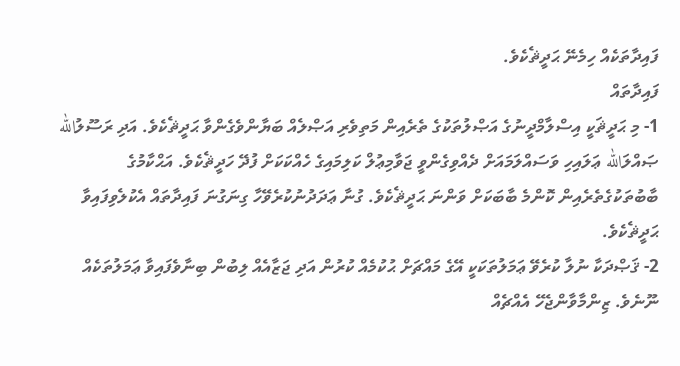ފައިދާތަކެއް ހިމެނޭ ޙަދީޘެކެވެ.
ފައިދާތައް
1- މި ޙަދީޘަކީ އިސްލާމްދީނުގެ އަޞްލުތަކުގެ ތެރެއިން މަތިވެރި އަޞްލެއް ބަޔާންވެގެންވާ ޙަދީޘެކެވެ. އަދި ރަސޫލުالله ޞައްލަالله ޢަލައިހި ވަސައްލަމައަށް ދެއްވިގެންވީ ޖަވާމިޢުލް ކަލިމައިގެ ހެއްކަކަށް ފުދޭ ހަދީޘެކެވެ. އަޙްކާމުގެ ބާބުތަކުގެތެރެއިން ކޮންމެ ބާބަކަށް ވަންނަ ޙަދީޘެކެވެ. ގުނާ ޢަދަދުނުކުރެވޭހާ ގިނަގުނަ ފައިދާތައް އެކުލެވިފައިވާ ޙަދީޘެކެވެ.
2- ޤަޞްދަކާ ނުލާ ކުރެވޭ ޢަމަލުތަކަކީ އޭގެ މައްޗަށް ޙުކުމެއް ކުރުން އަދި ޖަޒާއެއް ލިބުން ބިނާވެފައިވާ ޢަމަލުތަކެއް ނޫނެވެ. ޒިންމާވާންޖެހޭ އެއްޗެއް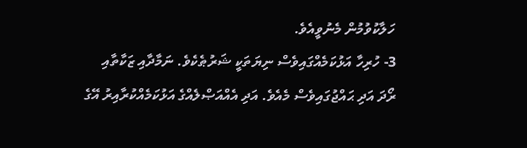ހަލާކުވުމުން މެނުވީއެވެ.
3- ހުރިހާ އަޅުކަމެއްގައިވެސް ނިޔަތަކީ ޝަރުޠެކެވެ. ނަމާދާއި ޒަކާތާއި ރޯދަ އަދި ޙައްޖުގައިވެސް މެއެވެ. އަދި އެއްއަޞްލެއްގެ އަޅުކަމެއްކުރާއިރު އޭގެ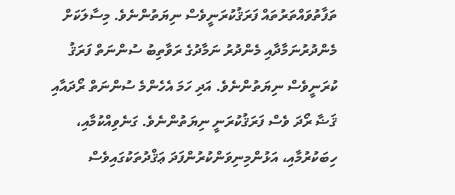ތަފާތުވައްތަރުތައް ފަރަޤުކުރަނީވެސް ނިޔަތުންނެވެ. މިސާލަކަށް މެންދުރުނަމާދާއި މެންދުރު ނަމާދުގެ ރަވާތިބު ސުންނަތް ފަރަޤު ކުރަނީވެސް ނިޔަތުންނެވެ. އަދި ހަމަ އެހެންމެ ސުންނަތް ރޯދައާއި ޤަޟާ ރޯދަ ވެސް ފަރަޤުކުރަނީ ނިޔަތުންނެވެ. ގަނެވިއްކުމާއި، ހިބަކުރުމާއި، އަޅުންމިނިވަންކުރުންފަދަ ޢަޤްދުތަކުގައިވެސް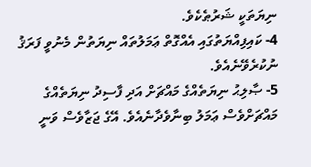ނިޔަތަކީ ޝަރުޠެކެވެ.
4- ކައިފިއްޔަތުގައި އެއްގޮތް ޢަމަލުތައް ނިޔަތުން މެނުވީ ފަރަޤު ނުކުރެވޭނެއެވެ.
5- ޞާލިޙު ނިޔަތެއްގެ މައްޗަށް އަދި ފާސިދު ނިޔަތެއްގެ މައްޗަށްވެސް ޢަމަލު ބިނާވެދާނެއެވެ. އޭގެ ޖަޒާވެސް ވަނީ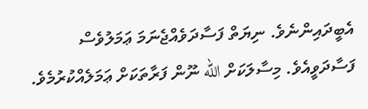އެބީދައިންނެވެ. ނިޔަތް ފަސާދަވެއްޖެނަމަ ޢަމަލުވެސް ފަސާދަވީއެވެ. މިސާލަކަށް الله ނޫން ފަރާތަކަށް ޢަމަލެއްކުރުމެވެ.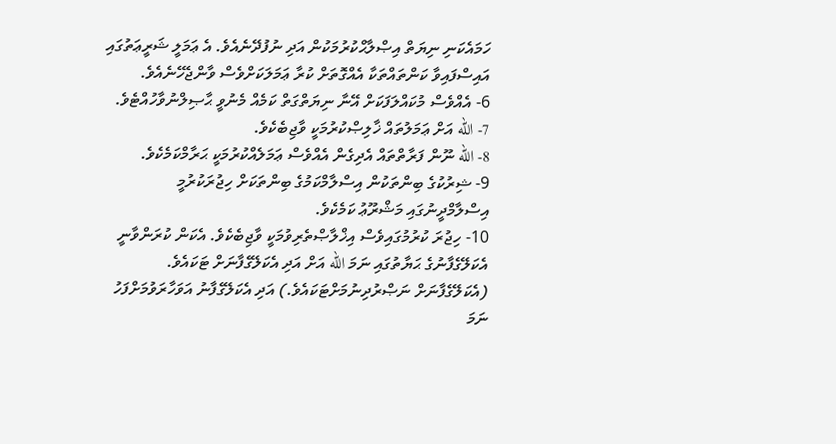ހަމައެކަނި ނިޔަތް އިޞްލާޙްކުރުމަކުން އަދި ނުފުދޭނެއެވެ. އެ ޢަމަލީ ޝަރީޢަތުގައި އައިސްފައިވާ ކަންތައްތަކާ އެއްގޮތަށް ކުރާ ޢަމަލަކަށްވެސް ވާންޖެހޭނެއެވެ.
6- އެއްވެސް މުކައްލަފަކަށް އޭނާ ނިޔަތްގަތް ކަމެއް މެނުވީ ޙާޞިލްނުވާހުއްޓެވެ.
7- الله އަށް ޢަމަލުތައް ޚާލިޞްކުރުމަކީ ވާޖިބެކެވެ.
8- الله ނޫން ފަރާތްތައް އެދިގެން އެއްވެސް ޢަމަލެއްކުރުމަކީ ޙަރާމްކަމެކެވެ.
9- ޝިރުކުގެ ބިންތަކުން އިސްލާމްކަމުގެ ބިންތަކަށް ހިޖުރަކުރުމީ އިސްލާމްދީނުގައި މަޝްރޫޢު ކަމެކެވެ.
10- ހިޖުރަ ކުރުމުގައިވެސް އިޚްލާޞްތެރިވުމަކީ ވާޖިބެކެވެ. އެކަން ކުރަންވާނީ އެކަލޭގެފާނުގެ ޙަޔާތުގައި ނަމަ الله އަށް އަދި އެކަލޭގެފާނަށް ޓަކައެވެ. (އެކަލޭގެފާނަށް ނަޞްރުދިނުމަށްޓަކައެވެ.) އަދި އެކަލޭގެފާނު އަވަހާރަވުމަށްފަހު ނަމަ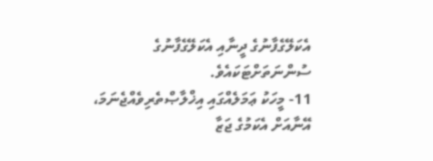އެކަލޭގެފާނުގެ ދީނާއި އެކަލޭގެފާނުގެ ސުންނަތަށްޓަކައެވެ.
11- މީހަކު ޢަމަލެއްގައި އިޚްލާޞްތެރިވެއްޖެނަމަ، އޭނާއަށް އެކަމުގެ ޖަޒާ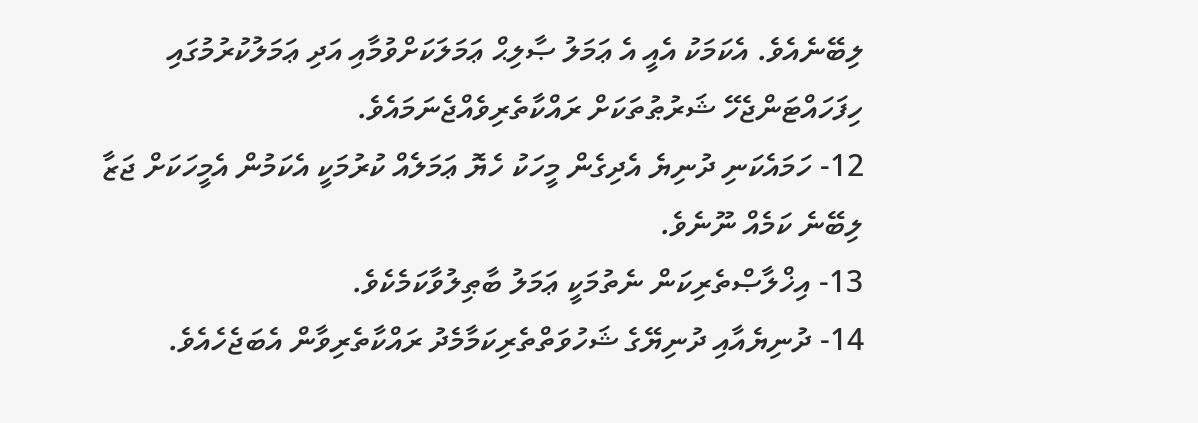ލިބޭނެއެވެ. އެކަމަކު އެއީ އެ ޢަމަލު ޞާލިޙް ޢަމަލަކަށްވުމާއި އަދި ޢަމަލުކުރުމުގައި ހިފަހައްޓަންޖެހޭ ޝަރުޠުތަކަށް ރައްކާތެރިވެއްޖެނަމައެވެ.
12- ހަމައެކަނި ދުނިޔެ އެދިގެން މީހަކު ހެޔޮ ޢަމަލެއް ކުރުމަކީ އެކަމުން އެމީހަކަށް ޖަޒާ ލިބޭނެ ކަމެއް ނޫނެވެ.
13- އިޚްލާޞްތެރިކަން ނެތުމަކީ ޢަމަލު ބާޠިލުވާކަމެކެވެ.
14- ދުނިޔެއާއި ދުނިޔޭގެ ޝަހުވަތްތެރިކަމާމެދު ރައްކާތެރިވާން އެބަޖެހެއެވެ.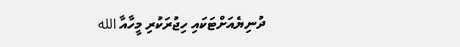ދުނިޔެއަށްޓަކައި ހިޖުރަކުރި މީހާއާ الله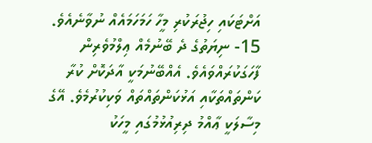އަށްޓަކައި ހިޖުރަކުރި މީހާ ހަމަހަމައެއް ނުވާނެއެވެ.
15- ނިޔަތުގެ ދެ ބޭނުމެއް ޢިލްމުވެރިން ފާހަގަކުރައްވައެވެ. އެއްބޭނުމަކީ އާދަކޮށް ކުރާ ކަންތައްތަކާއި އަޅުކަންތައްތައް ވަކިކުރުމެވެ. އޭގެ މިސާލަކީ ޢާއްމު ދިރިއުޅުމުގައި މީހަކު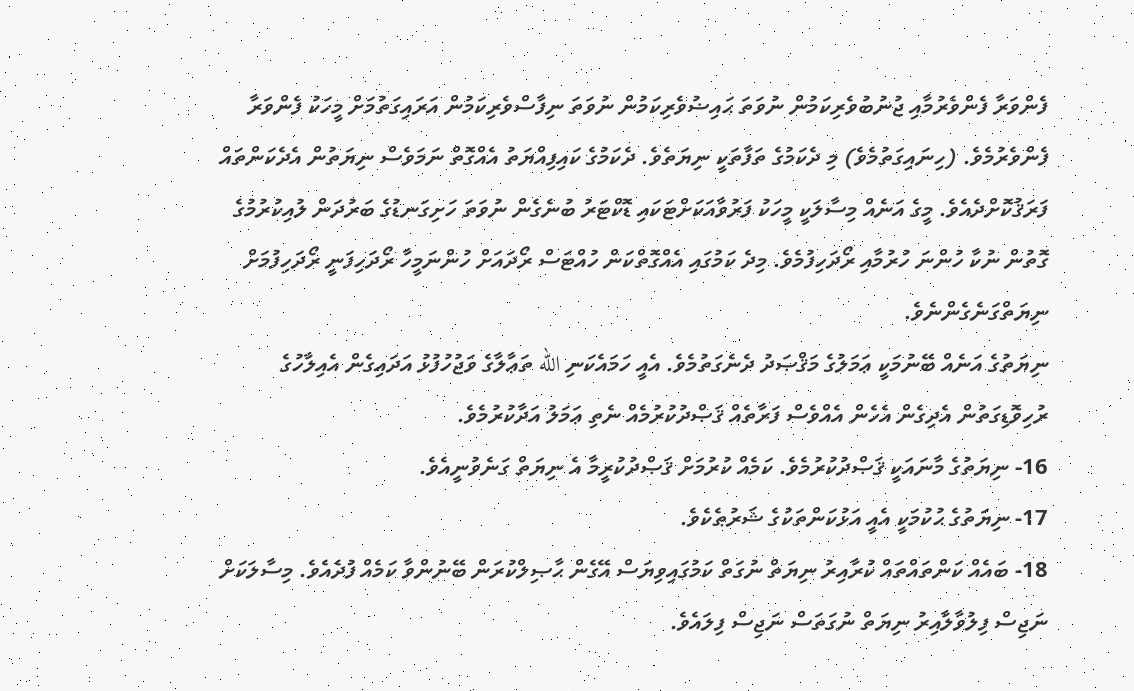ފެންވަރާ ފެންވެރުމާއި ޖުނުބުވެރިކަމުން ނުވަތަ ޙައިޟުވެރިކަމުން ނުވަތަ ނިފާސްވެރިކަމުން އަރައިގަތުމަށް މީހަކު ފެންވަރާ ފެންވެރުމެވެ. (ހިނައިގަތުމެވެ) މި ދެކަމުގެ ތަފާތަކީ ނިޔަތެވެ. ދެކަމުގެ ކައިފިއްޔަތު އެއްގޮތް ނަމަވެސް ނިޔަތުން އެދެކަންތައް ފަރަޤުކޮށްދެއެވެ. މީގެ އަނެއް މިސާލަކީ މީހަކު ފަރުވާއަކަށްޓަކައި ޑޮކްޓަރު ބުނެގެން ނުވަތަ ހަށިގަނޑުގެ ބަރުދަން ލުއިކުރުމުގެ ގޮތުން ނުކާ ހުންނަ ހުރުމާއި ރޯދަހިފުމެވެ. މިދެ ކަމުގައި އެއްގޮތްކަން ހުއްޓަސް ރޯދައަށް ހުންނަމީހާ ރޯދަހިފަނީ ރޯދަހިފުމަށް ނިޔަތްގަނެގެންނެވެ.
ނިޔަތުގެ އަނެއް ބޭނުމަކީ ޢަމަލުގެ މަޤްޞަދު ދެނެގަތުމެވެ. އެއީ ހަމައެކަނި الله ތަޢާލާގެ ވަޖުހުފުޅު އަދައިގެން އެއިލާހުގެ ރުހިވޮޑިގަތުން އެދިގެން އެހެން އެއްވެސް ފަރާތެއް ޤަޞްދުކުރުމެއް ނެތި ޢަމަލު އަދާކުރުމެވެ.
16- ނިޔަތުގެ މާނައަކީ ޤަޞްދުކުރުމެވެ. ކަމެއް ކުރުމަށް ޤަޞްދުކުރީމާ އެ ނިޔަތް ގަނެވުނީއެވެ.
17- ނިޔަތުގެ ޙުކުމަކީ އެއީ އަޅުކަންތަކުގެ ޝަރުޠެކެވެ.
18- ބައެއް ކަންތައްތައް ކުރާއިރު ނިޔަތް ނުގަތް ކަމުގައިވިޔަސް އޭގެން ޙާޞިލްކުރަން ބޭނުންވާ ކަމެއް ފުދެއެވެ. މިސާލަކަށް ނަޖިސް ފިލުވާލާއިރު ނިޔަތް ނުގަތަސް ނަޖިސް ފިލައެވެ.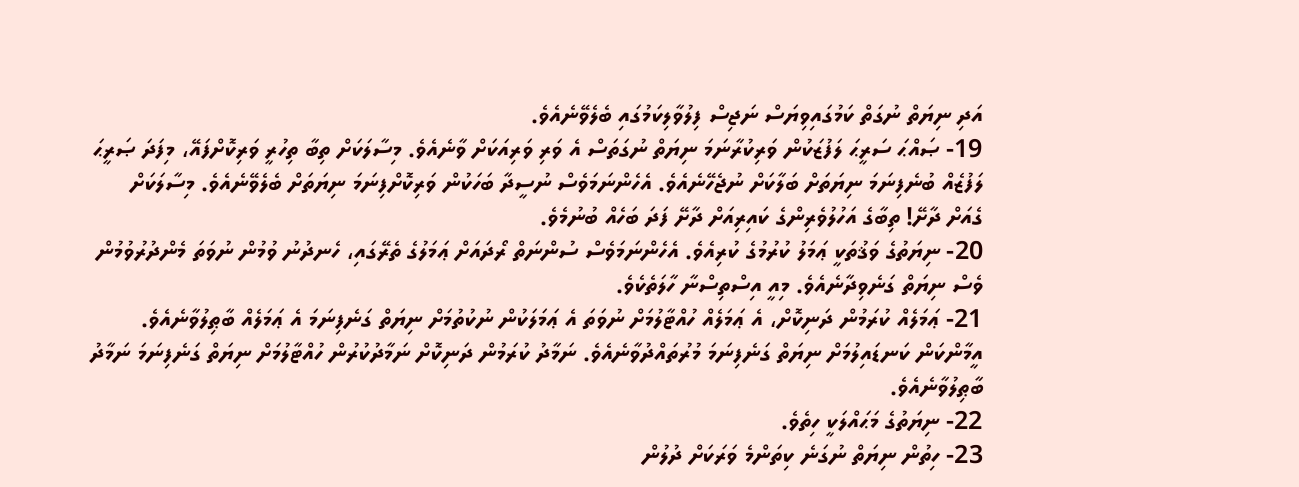އަދި ނިޔަތް ނުގަތް ކަމުގައިވިޔަސް ނަޖިސް ފިލުވާލިކަމުގައި ބެލެވޭނެއެވެ.
19- ޞައްޙަ ސަރީޙަ ލަފުޒަކުން ވަރިކުރާނަމަ ނިޔަތް ނުގަތަސް އެ ވަރި ވަރިއަކަށް ވާނެއެވެ. މިސާލަކަށް ތިބާ ތިހުރީ ވަރިކޮށްފައޭ، މިފަދަ ޞަރީޙަ ލަފުޒެއް ބުނެފިނަމަ ނިޔަތަށް ބަލާކަށް ނުޖެހޭނެއެވެ. އެހެންނަމަވެސް ނުސީދާ ބަހަކުން ވަރިކޮށްފިނަމަ ނިޔަތަށް ބެލެވޭނެއެވެ. މިސާލަކަށް ގެއަށް ދާށޭ! ތިބާގެ އަހުލުވެރިންގެ ކައިރިއަށް ދާށޭ ފަދަ ބަހެއް ބުނުމެވެ.
20- ނިޔަތުގެ ވަޤުތަކީ ޢަމަލު ކުރުމުގެ ކުރިއެވެ. އެހެންނަމަވެސް ސުންނަތް ރޯދައަށް ޢަމަލުގެ ތެރޭގައި، ހެނދުނު ވުމުން ނުވަތަ މެންދުރުވުމުން ވެސް ނިޔަތް ގަނެވިދާނެއެވެ. މިއީ އިސްތިސްނާ ހާލަތެކެވެ.
21- ޢަމަލެއް ކުރަމުން ދަނިކޮށް، އެ ޢަމަލެއް ހުއްޓާލުމަށް ނުވަތަ އެ ޢަމަލަކުން ނުކުތުމަށް ނިޔަތް ގަނެފިނަމަ އެ ޢަމަލެއް ބާޠިލުވާނެއެވެ. އީމާންކަން ކަނޑައިލުމަށް ނިޔަތް ގަނެފިނަމަ މުރުތައްދުވާނެއެވެ. ނަމާދު ކުރަމުން ދަނިކޮށް ނަމާދުކުރުން ހުއްޓާލުމަށް ނިޔަތް ގަނެފިނަމަ ނަމާދު ބާޠިލުވާނެއެވެ.
22- ނިޔަތުގެ މަޙައްލަކީ ހިތެވެ.
23- ހިތުން ނިޔަތް ނުގަނެ ކިތަންމެ ވަރަކަށް ދުލުން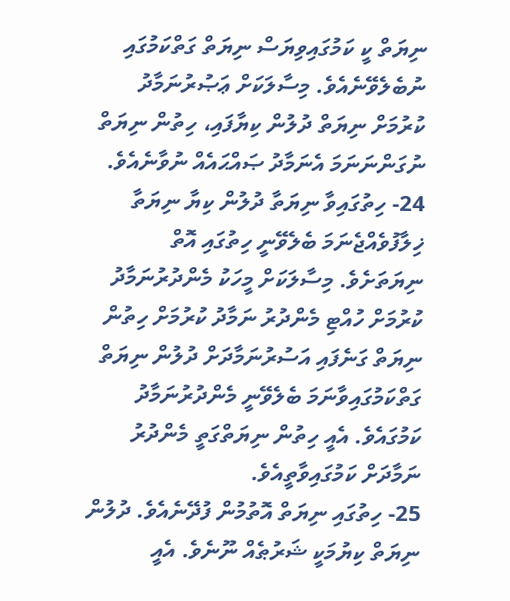ނިޔަތް ކީ ކަމުގައިވިޔަސް ނިޔަތް ގަތްކަމުގައި ނުބެލެވޭނެއެވެ. މިސާލަކަށް ޢަޞުރުނަމާދު ކުރުމަށް ނިޔަތް ދުލުން ކިޔާފައި، ހިތުން ނިޔަތް ނުގަންނަނަމަ އެނަމާދު ޞައްޙައެއް ނުވާނެއެވެ.
24- ހިތުގައިވާ ނިޔަތާ ދުލުން ކިޔާ ނިޔަތާ ޚިލާފުވެއްޖެނަމަ ބެލެވޭނީ ހިތުގައި އޮތް ނިޔަތަށެވެ. މިސާލަކަށް މީހަކު މެންދުރުނަމާދު ކުރުމަށް ހުއްޓި މެންދުރު ނަމާދު ކުރުމަށް ހިތުން ނިޔަތް ގަނެފައި އަސުރުނަމާދަށް ދުލުން ނިޔަތް ގަތްކަމުގައިވާނަމަ ބެލެވޭނީ މެންދުރުނަމާދު ކަމުގައެވެ. އެއީ ހިތުން ނިޔަތްގަތީ މެންދުރު ނަމާދަށް ކަމުގައިވާތީއެވެ.
25- ހިތުގައި ނިޔަތް އޮތުމުން ފުދޭނެއެވެ. ދުލުން ނިޔަތް ކިޔުމަކީ ޝަރުޠެއް ނޫނެވެ. އެއީ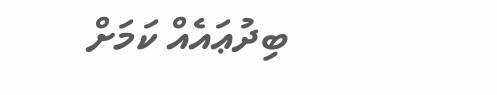ބިދުޢައެއް ކަމަށް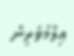ޢިލްމުވެރިން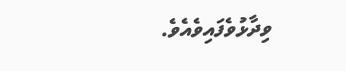ވިދާޅުވެފައިވެއެވެ.